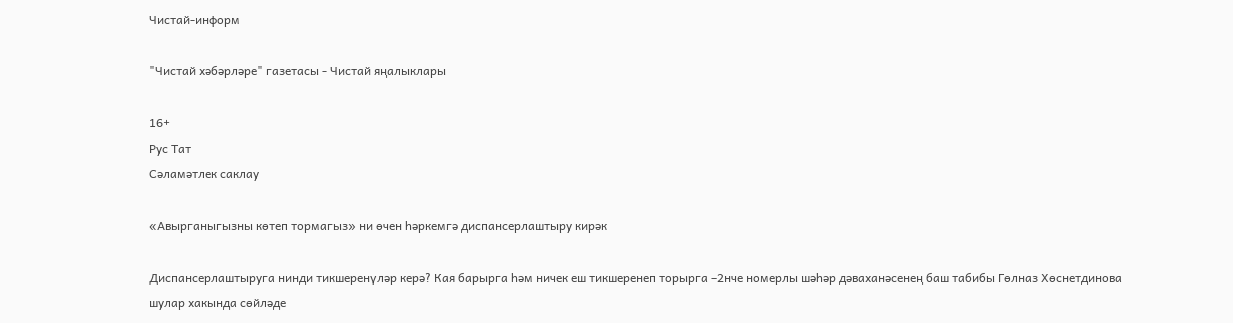Чистай-информ

"Чистай хәбәрләре" газетасы - Чистай яңалыклары

16+
Рус Тат
Сәламәтлек саклау

«Авырганыгызны көтеп тормагыз» ни өчен һәркемгә диспансерлаштыру кирәк

Диспансерлаштыруга нинди тикшеренүләр керә? Кая барырга һәм ничек еш тикшеренеп торырга –2нче номерлы шәһәр дәваханәсенең баш табибы Гөлназ Хөснетдинова шулар хакында сөйләде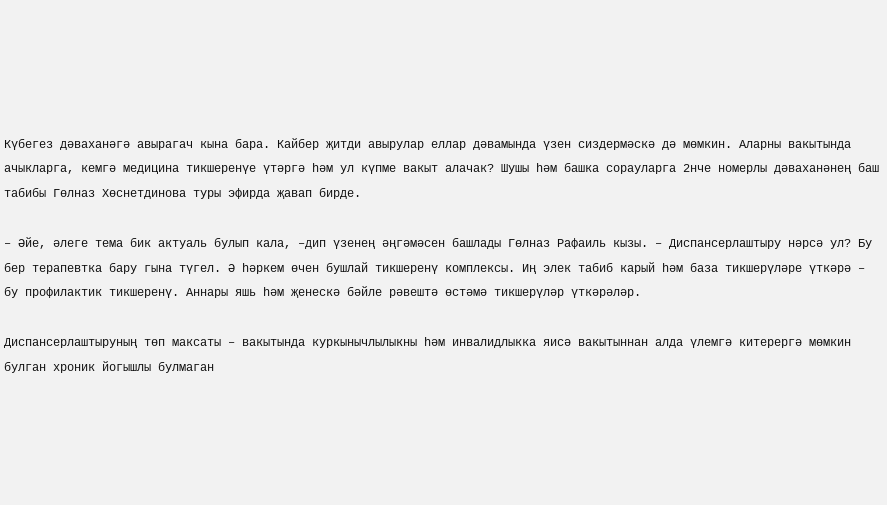Күбегез дәваханәгә авырагач кына бара. Кайбер җитди авырулар еллар дәвамында үзен сиздермәскә дә мөмкин. Аларны вакытында ачыкларга, кемгә медицина тикшеренүе үтәргә һәм ул күпме вакыт алачак? Шушы һәм башка сорауларга 2нче номерлы дәваханәнең баш табибы Гөлназ Хөснетдинова туры эфирда җавап бирде.

– Әйе, әлеге тема бик актуаль булып кала, –дип үзенең әңгәмәсен башлады Гөлназ Рафаиль кызы. – Диспансерлаштыру нәрсә ул? Бу бер терапевтка бару гына түгел. Ә һәркем өчен бушлай тикшеренү комплексы. Иң элек табиб карый һәм база тикшерүләре үткәрә – бу профилактик тикшеренү. Аннары яшь һәм җенескә бәйле рәвештә өстәмә тикшерүләр үткәрәләр.

Диспансерлаштыруның төп максаты – вакытында куркынычлылыкны һәм инвалидлыкка яисә вакытыннан алда үлемгә китерергә мөмкин булган хроник йогышлы булмаган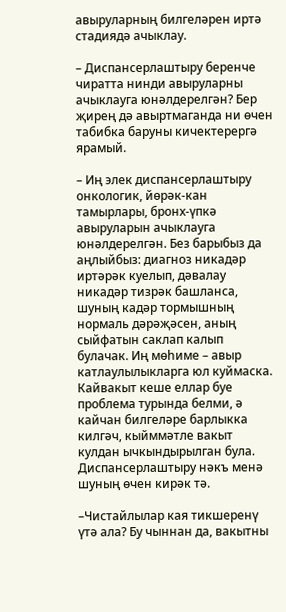авыруларның билгеләрен иртә стадиядә ачыклау.

– Диспансерлаштыру беренче чиратта нинди авыруларны ачыклауга юнәлдерелгән? Бер җирең дә авыртмаганда ни өчен табибка баруны кичектерергә ярамый.

– Иң элек диспансерлаштыру онкологик, йөрәк-кан тамырлары, бронх-үпкә авыруларын ачыклауга юнәлдерелгән. Без барыбыз да аңлыйбыз: диагноз никадәр иртәрәк куелып, дәвалау никадәр тизрәк башланса, шуның кадәр тормышның нормаль дәрәҗәсен, аның сыйфатын саклап калып булачак. Иң мөһиме – авыр катлаулылыкларга юл куймаска. Кайвакыт кеше еллар буе проблема турында белми, ә кайчан билгеләре барлыкка килгәч, кыйммәтле вакыт кулдан ычкындырылган була. Диспансерлаштыру нәкъ менә шуның өчен кирәк тә.

–Чистайлылар кая тикшеренү үтә ала? Бу чыннан да, вакытны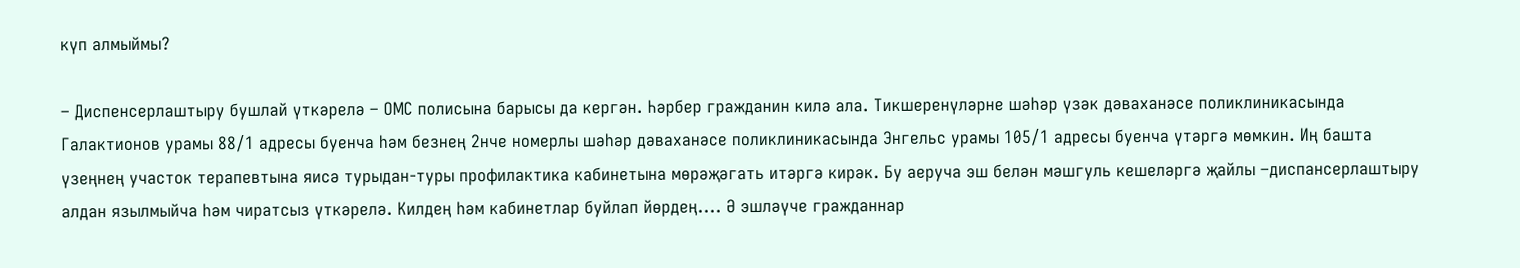күп алмыймы?

– Диспенсерлаштыру бушлай үткәрелә – ОМС полисына барысы да кергән. Һәрбер гражданин килә ала. Тикшеренүләрне шәһәр үзәк дәваханәсе поликлиникасында Галактионов урамы 88/1 адресы буенча һәм безнең 2нче номерлы шәһәр дәваханәсе поликлиникасында Энгельс урамы 105/1 адресы буенча үтәргә мөмкин. Иң башта үзеңнең участок терапевтына яисә турыдан-туры профилактика кабинетына мөрәҗәгать итәргә кирәк. Бу аеруча эш белән мәшгуль кешеләргә җайлы –диспансерлаштыру алдан язылмыйча һәм чиратсыз үткәрелә. Килдең һәм кабинетлар буйлап йөрдең.... Ә эшләүче гражданнар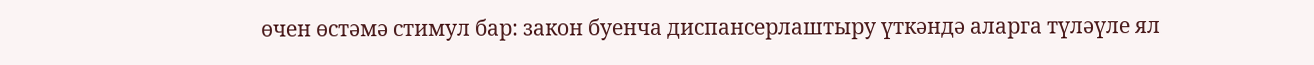өчен өстәмә стимул бар: закон буенча диспансерлаштыру үткәндә аларга түләүле ял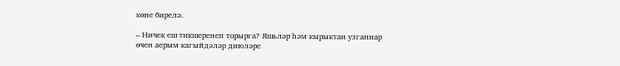көне бирелә.

– Ничек еш тикшеренеп торырга? Яшьләр һәм кырыктан узганнар өчен аерым кагыйдәләр диюләре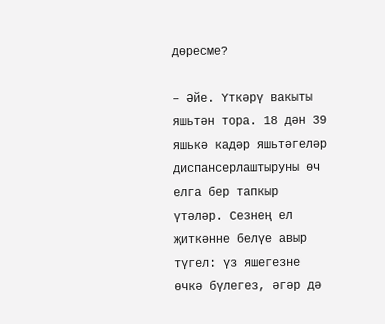дөресме?

– Әйе. Үткәрү вакыты яшьтән тора. 18 дән 39 яшькә кадәр яшьтәгеләр диспансерлаштыруны өч елга бер тапкыр үтәләр. Сезнең ел җиткәнне белүе авыр түгел: үз яшегезне өчкә бүлегез, әгәр дә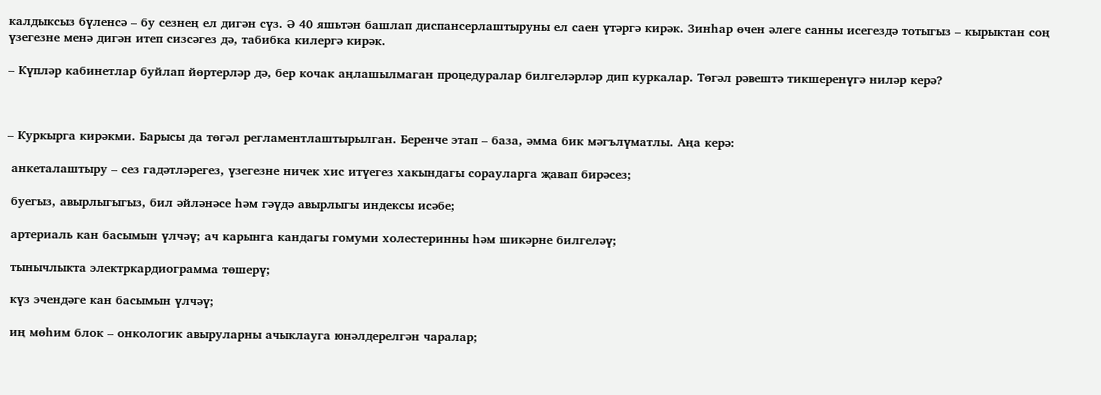калдыксыз бүленсә – бу сезнең ел дигән сүз. Ә 40 яшьтән башлап диспансерлаштыруны ел саен үтәргә кирәк. Зинһар өчен әлеге санны исегездә тотыгыз – кырыктан соң үзегезне менә дигән итеп сизсәгез дә, табибка килергә кирәк.

– Күпләр кабинетлар буйлап йөртерләр дә, бер кочак аңлашылмаган процедуралар билгеләрләр дип куркалар. Төгәл рәвештә тикшеренүгә ниләр керә?



– Куркырга кирәкми. Барысы да төгәл регламентлаштырылган. Беренче этап – база, әмма бик мәгълүматлы. Аңа керә:

 анкеталаштыру – сез гадәтләрегез, үзегезне ничек хис итүегез хакындагы сорауларга җавап бирәсез;

 буегыз, авырлыгыгыз, бил әйләнәсе һәм гәүдә авырлыгы индексы исәбе;

 артериаль кан басымын үлчәү; ач карынга кандагы гомуми холестеринны һәм шикәрне билгеләү;

 тынычлыкта электркардиограмма төшерү;

 күз эчендәге кан басымын үлчәү;

 иң мөһим блок – онкологик авыруларны ачыклауга юнәлдерелгән чаралар;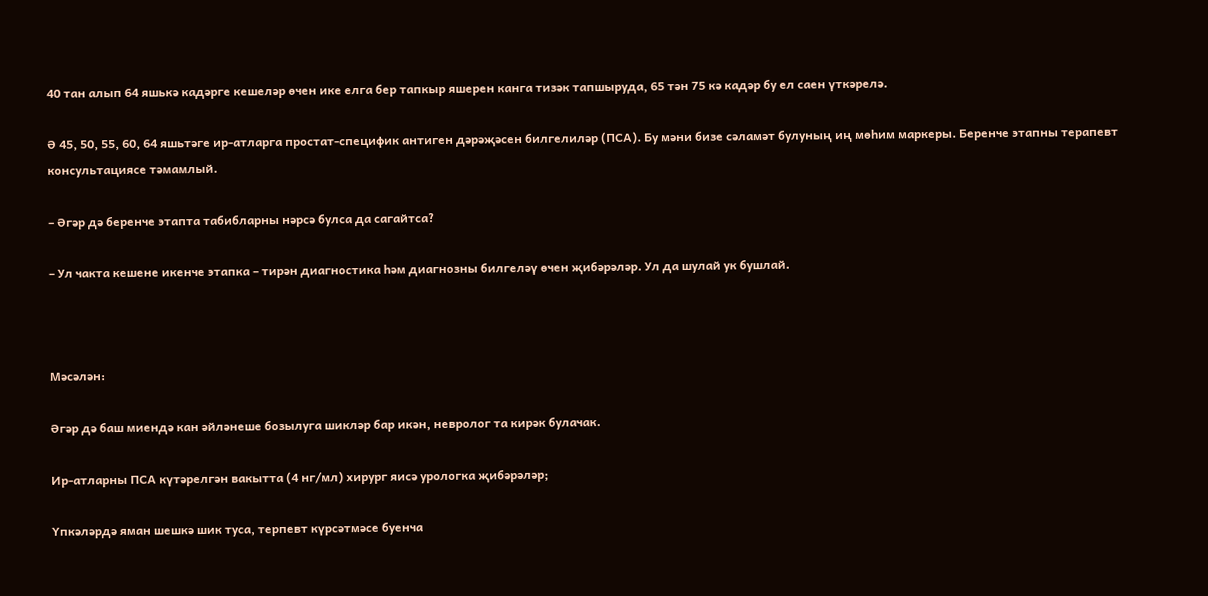40 тан алып 64 яшькә кадәрге кешеләр өчен ике елга бер тапкыр яшерен канга тизәк тапшыруда, 65 тән 75 кә кадәр бу ел саен үткәрелә.

Ә 45, 50, 55, 60, 64 яшьтәге ир-атларга простат-специфик антиген дәрәҗәсен билгелиләр (ПСА). Бу мәни бизе сәламәт булуның иң мөһим маркеры. Беренче этапны терапевт консультациясе тәмамлый.

– Әгәр дә беренче этапта табибларны нәрсә булса да сагайтса?

– Ул чакта кешене икенче этапка – тирән диагностика һәм диагнозны билгеләү өчен җибәрәләр. Ул да шулай ук бушлай.



Мәсәлән:

Әгәр дә баш миендә кан әйләнеше бозылуга шикләр бар икән, невролог та кирәк булачак.

Ир-атларны ПСА күтәрелгән вакытта (4 нг/мл) хирург яисә урологка җибәрәләр;

Үпкәләрдә яман шешкә шик туса, терпевт күрсәтмәсе буенча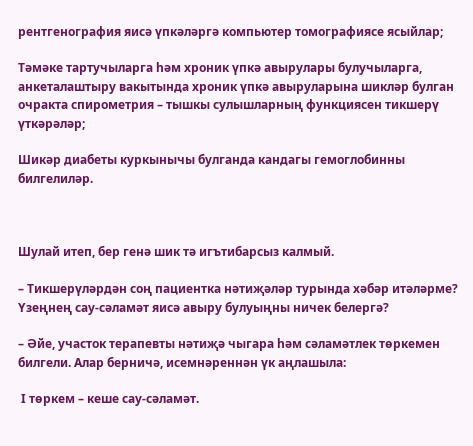рентгенография яисә үпкәләргә компьютер томографиясе ясыйлар;

Тәмәке тартучыларга һәм хроник үпкә авырулары булучыларга, анкеталаштыру вакытында хроник үпкә авыруларына шикләр булган очракта спирометрия – тышкы сулышларның функциясен тикшерү үткәрәләр;

Шикәр диабеты куркынычы булганда кандагы гемоглобинны билгелиләр.



Шулай итеп, бер генә шик тә игътибарсыз калмый.

– Тикшерүләрдән соң пациентка нәтиҗәләр турында хәбәр итәләрме? Үзеңнең сау-сәламәт яисә авыру булуыңны ничек белергә?

– Әйе, участок терапевты нәтиҗә чыгара һәм сәламәтлек төркемен билгели. Алар берничә, исемнәреннән үк аңлашыла:

 I төркем – кеше сау-сәламәт.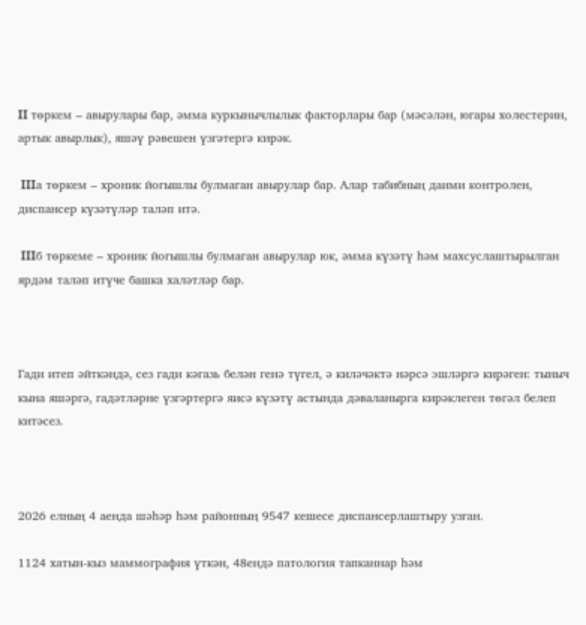II төркем – авырулары бар, әмма куркынычлылык факторлары бар (мәсәлән, югары холестерин, артык авырлык), яшәү рәвешен үзгәтергә кирәк.

 IIIа төркем – хроник йогышлы булмаган авырулар бар. Алар табибның даими контролен, диспансер күзәтүләр таләп итә.

 IIIб төркеме – хроник йогышлы булмаган авырулар юк, әмма күзәтү һәм махсуслаштырылган ярдәм таләп итүче башка халәтләр бар.



Гади итеп әйткәндә, сез гади кәгазь белән генә түгел, ә киләчәктә нәрсә эшләргә кирәген: тыныч кына яшәргә, гадәтләрне үзгәртергә яисә күзәтү астында дәваланырга кирәклеген төгәл белеп китәсез.



2026 елның 4 аенда шәһәр һәм районның 9547 кешесе диспансерлаштыру узган.

1124 хатын-кыз маммография үткән, 48ендә патология тапканнар һәм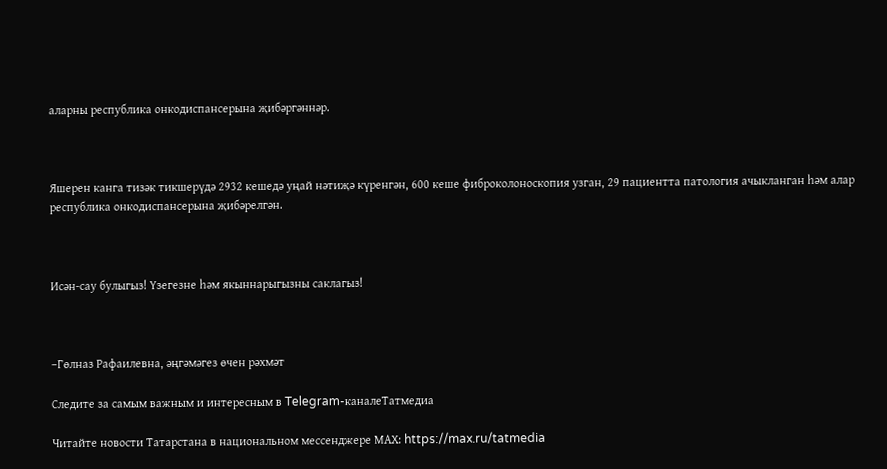аларны республика онкодиспансерына җибәргәннәр.



Яшерен канга тизәк тикшерүдә 2932 кешедә уңай нәтиҗә күренгән, 600 кеше фиброколоноскопия узган, 29 пациентта патология ачыкланган һәм алар республика онкодиспансерына җибәрелгән.



Исән-сау булыгыз! Үзегезне һәм якыннарыгызны саклагыз!



–Гөлназ Рафаилевна, әңгәмәгез өчен рәхмәт

Следите за самым важным и интересным в Telegram-каналеТатмедиа

Читайте новости Татарстана в национальном мессенджере MАХ: https://max.ru/tatmedia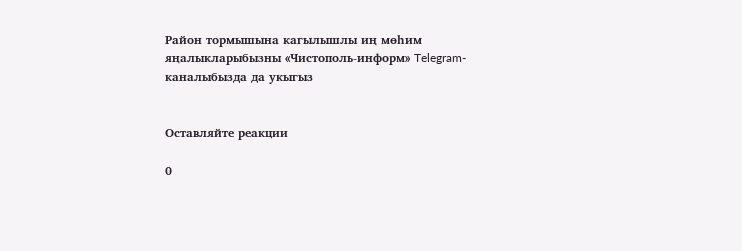Район тормышына кагылышлы иң мөһим яңалыкларыбызны «Чистополь-информ» Telegram-каналыбызда да укыгыз


Оставляйте реакции

0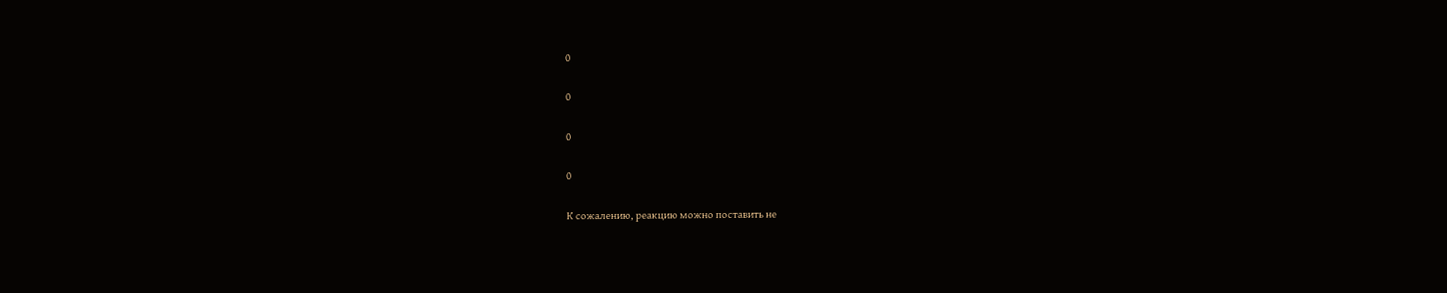0

0

0

0

К сожалению, реакцию можно поставить не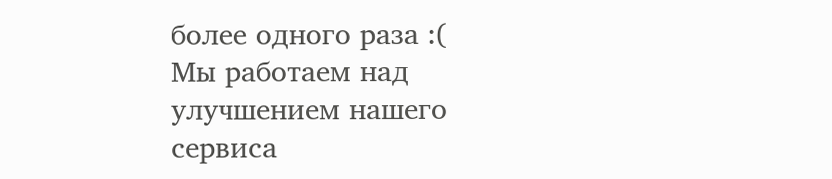более одного раза :(
Мы работаем над улучшением нашего сервиса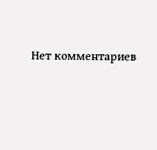Нет комментариев